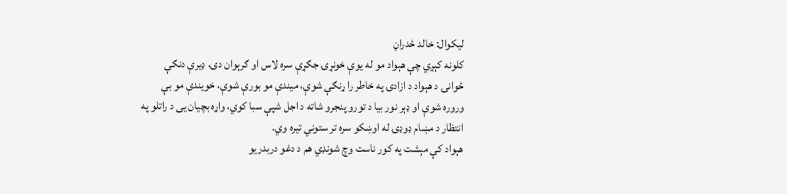لیکوال: خالد ځدراڼ
کلونه کېږي چې هېواد مو له یوې خونړۍ جګړې سره لاس او ګرېوان دی، ډیرې دنګې ځوانۍ د هېواد د ازادۍ په خاطر را ړنګې شوې، میندې مو بورې شوې، خویندې مو بې وروره شوې او ډېر نور بیا د تورو پنجرو شاته د اجل شپې سبا کوي، واړه بچیان یی د راتلو په انتظار د مښام ډوډۍ له اوښکو سره تر ستوني تیره وي.
هېواد کې مېشت په کور ناست وچ شونډي هم د دغو دربدریو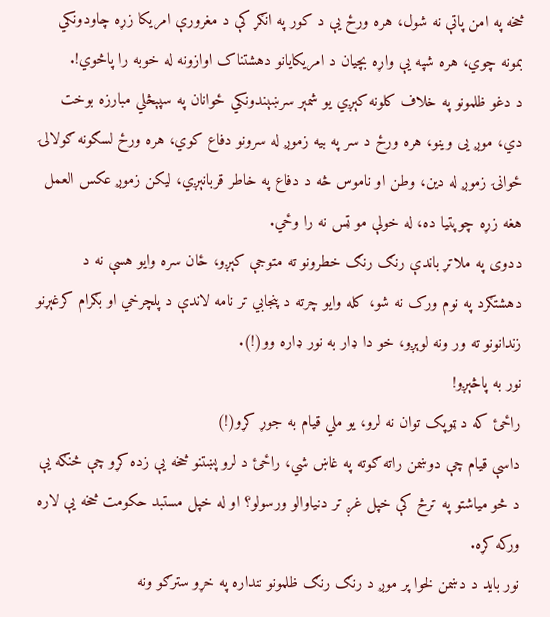څخه په امن پاتې نه شول، هره ورځ یې د کور په انګړ کې د مغرورې امریکا زړه چاودونکي بمونه چوي، هره شپه يې واړه بچیان د امریکایانو دهشتناک اوازونه له خوبه را پاڅوي!.
د دغو ظلمونو په خلاف کلونه کېږي یو شمېر سرښېندونکي ځوانان په سپېڅلي مبارزه بوخت دي، موږ یی وینو، هره ورځ د سر په بیه زموږ له سرونو دفاع کوي، هره ورځ لسګونه ګولالۍ ځوانۍ زموږ له دین، وطن او ناموس څه د دفاع په خاطر قربانېږي، لیکن زموږ عکس العمل هغه زړه چوپتیا ده، له خولې مو ټس نه را وځي.
ددوی په ملاتړ باندې رنګ رنګ خطرونو ته متوجې کېږو، ځان سره وایو هسې نه د دهشتګرد په نوم ورک نه شو، کله وایو چرته د پنجابي تر نامه لاندې د پلچرخي او بګرام کرغېړنو زندانونو ته ور ونه لوېږو، خو دا ډار به نور ډاره وو(!).
نور به پاڅېږو!
راځئ که د ټوپک توان نه لرو، یو ملي قیام به جوړ کړو(!)
داسې قیام چې دوښمن راته ګوته په غاښ شي، راځئ د لرو پښتنو څخه یې زده کړو چې څنګه يې د څو میاشتو په ترڅ کې خپل غږ تر دنیاوالو ورسولو؟ او له خپل مستبد حکومت څخه یې لاره ورکه کړه.
نور باید د دښمن لخوا پر موږ د رنګ رنګ ظلمونو ننداره په خړو سترګو ونه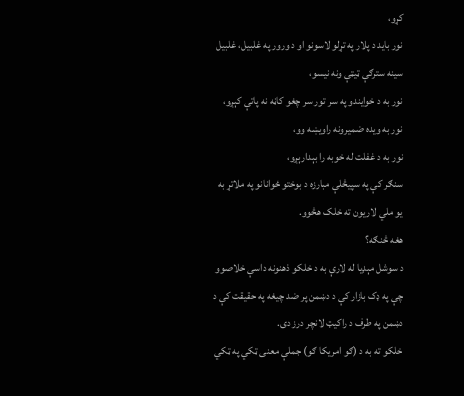کړو،
نور باید د پلار په تړلو لاسونو او د ورور په غلبیل، غلبیل سینه سترګې ټیټې ونه نیسو،
نور به د خوایندو په سر تور سر چغو کاڼه نه پاتې کېږو،
نور به ویده ضمیرونه راویښه وو،
نور به د غفلت له خوبه را بېدارېږو،
سنګر کې په سپیڅلې مبارزه د بوختو ځوانانو په ملاتړ به یو ملي لاریون ته خلک هڅوو.
هغه څنګه؟
د سوشل مېډیا له لارې به د خلکو ذهنونه داسې خلاصوو چې په ډک بازار کې د دښمن پر ضد چيغه په حقیقت کې د دښمن په طرف د راکیټ لانچر درز دی.
خلکو ته به د (ګو امریکا ګو) جملې معنی ټکي په ټکي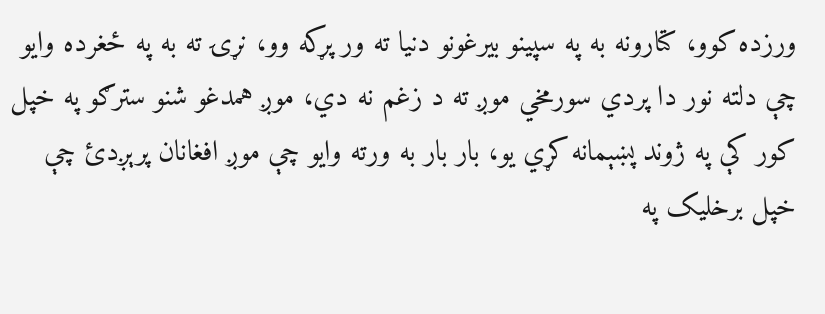ورزده کوو، کتارونه به په سپینو بیرغونو دنیا ته ور پړکه وو، نړۍ ته به په ځغرده وایو چې دلته نور دا پردي سورمخي موږ ته د زغم نه دي، موږ همدغو شنو سترګو په خپل کور کې په ژوند پښېمانه کړي یو، بار بار به ورته وایو چې موږ افغانان پرېږدئ چې خپل برخلیک په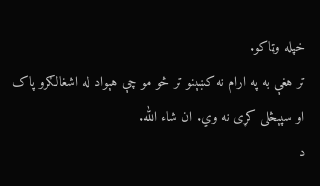خپله وټاکو.
تر هغې به په ارام نه کښېنو تر څو مو چې هېواد له اشغالګرو پاک او سپېڅلی کړی نه وي. ان شاء الله.
د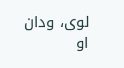لوی، ودان او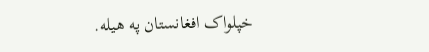خپلواک افغانستان په هیله.